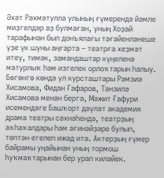Әхәт Рәхмәтулла улының ғүмерендә йәмле миҙгелдәр аҙ булмаған, уның Хоҙай тарафынан был донъялағы тәғәйенләнеше үҙе үк шуны аңғарта – театрға хеҙмәт итеү, тимәк, замандаштар күңеленә матурлыҡ һәм изгелек орлоҡтарын һалыу. Бөгөнгө көндә ул курсташтары Рәмзиә Хисамова, Фидан Ғафаров, Тәнзилә Хисамова менән бергә, Мәжит Ғафури исемендәге Башҡорт дәүләт академия драма театры сәхнәһендә, театрҙың аҡһаҡалдары һәм ағинәйҙәре булып, төптән егелеп ижад итә. Актерҙың ғүмер байрамы уңайынан уның тормош һуҡмаҡтарынан бер урап киләйек.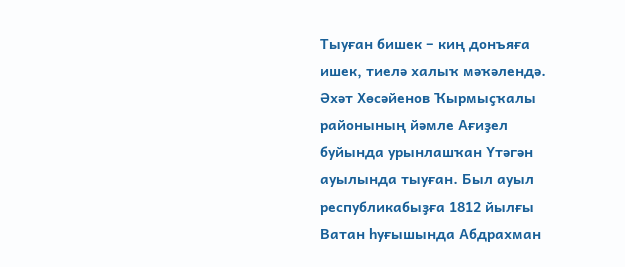Тыуған бишек – киң донъяға ишек, тиелә халыҡ мәҡәлендә. Әхәт Хөсәйенов Ҡырмыҫҡалы районының йәмле Ағиҙел буйында урынлашҡан Үтәгән ауылында тыуған. Был ауыл республикабыҙға 1812 йылғы Ватан һуғышында Абдрахман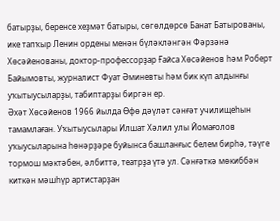батырҙы, беренсе хеҙмәт батыры, сөгөлдөрсө Банат Батырованы, ике тапҡыр Ленин ордены менән бүләкләнгән Фәрзәнә Хөсәйенованы, доктор-профессорҙар Ғайса Хөсәйенов һәм Роберт Байымовты, журналист Фуат Әминевты һәм бик күп алдынғы уҡытыусыларҙы, табиптарҙы биргән ер.
Әхәт Хөсәйенов 1966 йылда Өфө дәүләт сәнғәт училищеһын тамамлаған. Уҡытыусылары Илшат Хәлил улы Йомағолов уҡыусыларына һөнәрҙәре буйынса башланғыс белем бирһә, тәүге тормош мәктәбен, әлбиттә, театрҙа үтә ул. Сәнғәткә мөкиббән киткән мәшһүр артистарҙан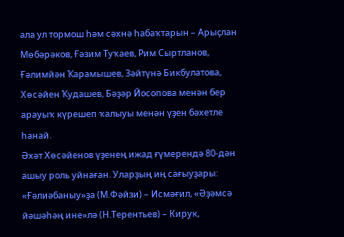ала ул тормош һәм сәхнә һабаҡтарын – Арыҫлан Мөбәрәков, Ғәзим Туҡаев, Рим Сыртланов, Ғәлимйән Ҡарамышев, Зәйтүнә Бикбулатова, Хөсәйен Ҡудашев, Бәҙәр Йосопова менән бер арауыҡ күрешеп ҡалыуы менән үҙен бәхетле һанай.
Әхәт Хөсәйенов үҙенең ижад ғүмерендә 80-дән ашыу роль уйнаған. Уларҙың иң сағыуҙары: «Ғәлиәбаныу»ҙа (М.Фәйзи) – Исмәғил, «Әҙәмсә йәшәһәң ине»лә (Н.Терентьев) – Кирук,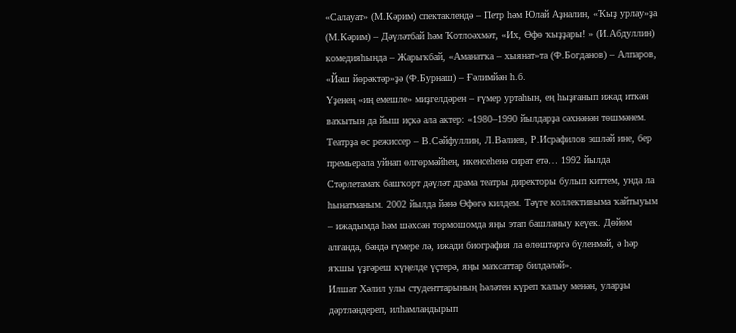«Салауат» (М.Кәрим) спектаклендә – Петр һәм Юлай Аҙналин, «Ҡыҙ урлау»ҙа (М.Кәрим) – Дәүләтбай һәм Ҡотлоәхмәт, «Их, Өфө ҡыҙҙары! » (И.Абдуллин) комедияһында – Жарыҡбай, «Аманатҡа – хыянат»та (Ф.Богданов) – Алпаров, «Йәш йөрәктәр»ҙә (Ф.Бурнаш) – Ғәлимйән һ.б.
Үҙенең «иң емешле» миҙгелдәрен – ғүмер уртаһын, ең һыҙғанып ижад иткән ваҡытын да йыш иҫкә ала актер: «1980–1990 йылдарҙа сәхнәнән төшмәнем. Театрҙа өс режиссер – В.Сәйфуллин, Л.Вәлиев, Р.Исрафилов эшләй ине, бер премьерала уйнап өлгөрмәйһең, икенсеһенә сират етә… 1992 йылда Стәрлетамаҡ башҡорт дәүләт драма театры директоры булып киттем, унда ла һынатманым. 2002 йылда йәнә Өфөгә килдем. Тәүге коллективыма ҡайтыуым – ижадымда һәм шәхсән тормошомда яңы этап башланыу кеүек. Дөйөм алғанда, бәндә ғүмере лә, ижади биография ла өлөштәргә бүленмәй, ә һәр яҡшы үҙгәреш күңелде үҫтерә, яңы маҡсаттар билдәләй».
Илшат Хәлил улы студенттарының һәләтен күреп ҡалыу менән, уларҙы дәртләндереп, илһамландырып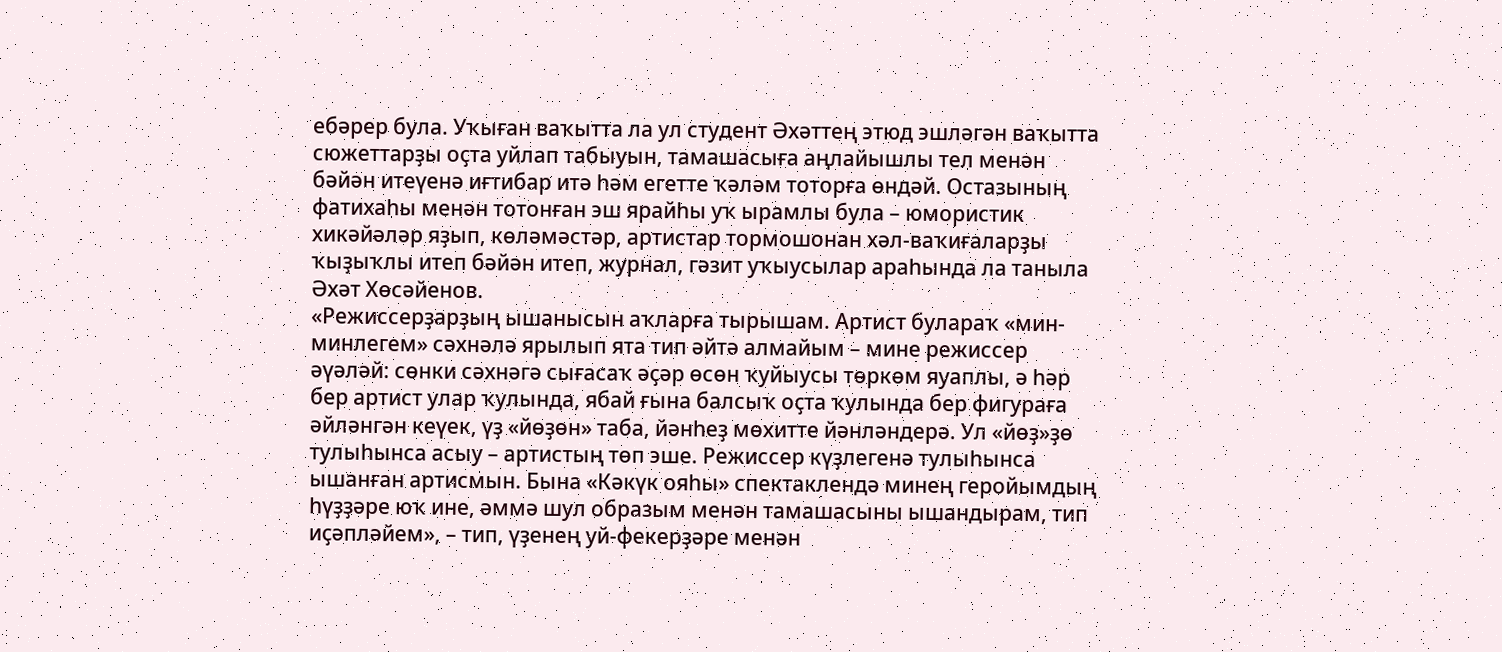ебәрер була. Уҡыған ваҡытта ла ул студент Әхәттең этюд эшләгән ваҡытта сюжеттарҙы оҫта уйлап табыуын, тамашасыға аңлайышлы тел менән бәйән итеүенә иғтибар итә һәм егетте ҡәләм тоторға өндәй. Остазының фатихаһы менән тотонған эш ярайһы уҡ ырамлы була – юмористик хикәйәләр яҙып, көләмәстәр, артистар тормошонан хәл-ваҡиғаларҙы ҡыҙыҡлы итеп бәйән итеп, журнал, гәзит уҡыусылар араһында ла таныла Әхәт Хөсәйенов.
«Режиссерҙарҙың ышанысын аҡларға тырышам. Артист булараҡ «мин-минлегем» сәхнәлә ярылып ята тип әйтә алмайым – мине режиссер әүәләй: сөнки сәхнәгә сығасаҡ әҫәр өсөн ҡуйыусы төркөм яуаплы, ә һәр бер артист улар ҡулында, ябай ғына балсыҡ оҫта ҡулында бер фигураға әйләнгән кеүек, үҙ «йөҙөн» таба, йәнһеҙ мөхитте йәнләндерә. Ул «йөҙ»ҙө тулыһынса асыу – артистың төп эше. Режиссер күҙлегенә тулыһынса ышанған артисмын. Бына «Кәкүк ояһы» спектаклендә минең геройымдың һүҙҙәре юҡ ине, әммә шул образым менән тамашасыны ышандырам, тип иҫәпләйем», – тип, үҙенең уй-фекерҙәре менән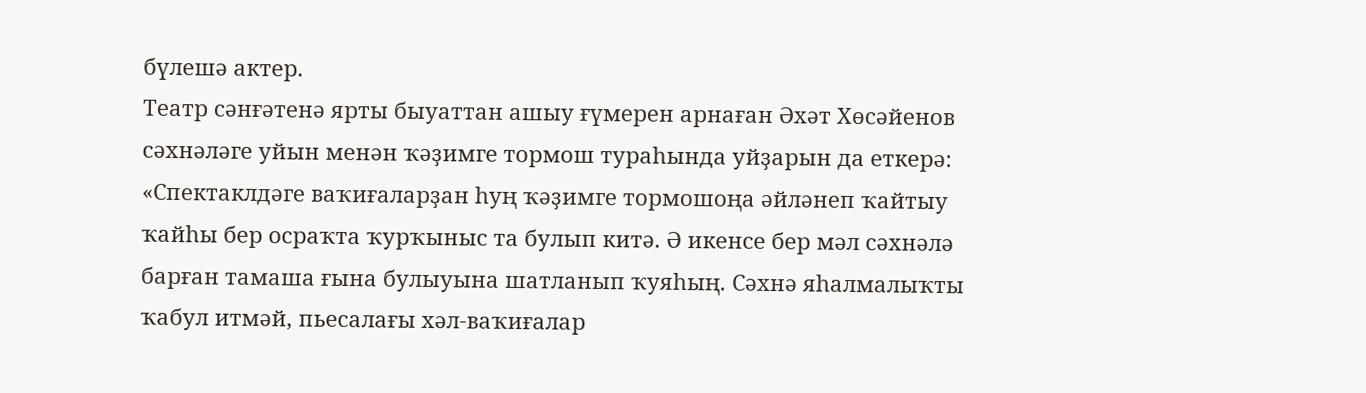бүлешә актер.
Театр сәнғәтенә ярты быуаттан ашыу ғүмерен арнаған Әхәт Хөсәйенов сәхнәләге уйын менән ҡәҙимге тормош тураһында уйҙарын да еткерә: «Спектаклдәге ваҡиғаларҙан һуң ҡәҙимге тормошоңа әйләнеп ҡайтыу ҡайһы бер осраҡта ҡурҡыныс та булып китә. Ә икенсе бер мәл сәхнәлә барған тамаша ғына булыуына шатланып ҡуяһың. Сәхнә яһалмалыҡты ҡабул итмәй, пьесалағы хәл-ваҡиғалар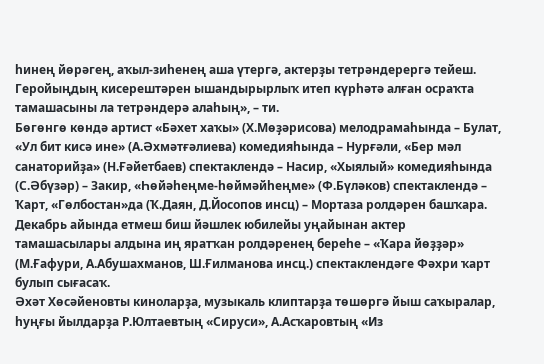һинең йөрәгең, аҡыл-зиһенең аша үтергә, актерҙы тетрәндерергә тейеш. Геройыңдың кисерештәрен ышандырырлыҡ итеп күрһәтә алған осраҡта тамашасыны ла тетрәндерә алаһың», – ти.
Бөгөнгө көндә артист «Бәхет хаҡы» (Х.Мөҙәрисова) мелодрамаһында – Булат, «Ул бит кисә ине» (А.Әхмәтғәлиева) комедияһында – Нурғәли, «Бер мәл санаторийҙа» (Н.Ғәйетбаев) спектаклендә – Насир, «Хыялый» комедияһында (С.Әбүзәр) – Закир, «Һөйәһеңме-һөймәйһеңме» (Ф.Бүләков) спектаклендә – Ҡарт, «Гөлбостан»да (Ҡ.Даян, Д.Йосопов инсц) – Мортаза ролдәрен башҡара.
Декабрь айында етмеш биш йәшлек юбилейы уңайынан актер тамашасылары алдына иң яратҡан ролдәренең береһе – «Ҡара йөҙҙәр» (М.Ғафури, А.Абушахманов, Ш.Ғилманова инсц.) спектаклендәге Фәхри ҡарт булып сығасаҡ.
Әхәт Хөсәйеновты киноларҙа, музыкаль клиптарҙа төшөргә йыш саҡыралар, һуңғы йылдарҙа Р.Юлтаевтың «Сируси», А.Асҡаровтың «Из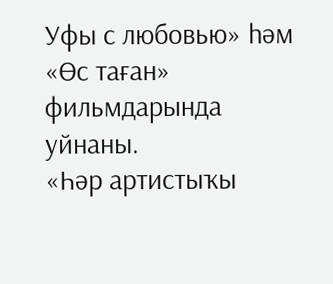Уфы с любовью» һәм «Өс таған» фильмдарында уйнаны.
«Һәр артистыҡы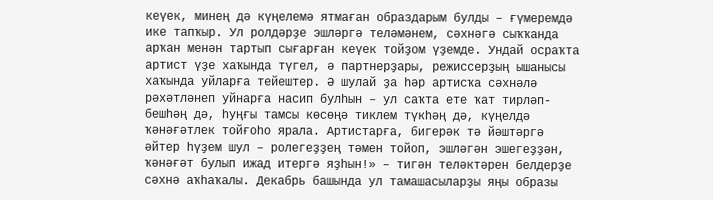кеүек, минең дә күңелемә ятмаған образдарым булды – ғүмеремдә ике тапҡыр. Ул ролдәрҙе эшләргә теләмәнем, сәхнәгә сыҡҡанда арҡан менән тартып сығарған кеүек тойҙом үҙемде. Ундай осраҡта артист үҙе хаҡында түгел, ә партнерҙары, режиссерҙың ышанысы хаҡында уйларға тейештер. Ә шулай ҙа һәр артисҡа сәхнәлә рәхәтләнеп уйнарға насип булһын – ул саҡта ете ҡат тирләп-бешһәң дә, һуңғы тамсы көсөңә тиклем түкһәң дә, күңелдә ҡәнәғәтлек тойғоһо ярала. Артистарға, бигерәк тә йәштәргә әйтер һүҙем шул – ролегеҙҙең тәмен тойоп, эшләгән эшегеҙҙән, ҡәнәғәт булып ижад итергә яҙһын!» – тигән теләктәрен белдерҙе сәхнә аҡһаҡалы. Декабрь башында ул тамашасыларҙы яңы образы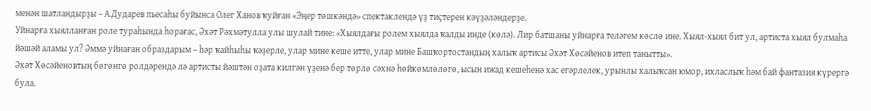менән шатландырҙы – А.Дударев пьесаһы буйынса Олег Ханов ҡуйған «Эңер төшкәндә» спектаклендә үҙ тиҫтерен кәүҙәләндерҙе.
Уйнарға хыялланған роле тураһында һорағас, Әхәт Рәхмәтулла улы шулай тине: «Хыялдағы ролем хыялда ҡалды инде (көлә). Лир батшаны уйнарға теләгем көслө ине. Хыял-хыял бит ул, артиста хыял булмаһа йәшәй аламы ул? Әммә уйнаған образдарым – һәр ҡайһыһы ҡәҙерле, улар мине кеше итте, улар мине Башҡортостандың халыҡ артисы Әхәт Хөсәйенов итеп танытты».
Әхәт Хөсәйеновтың бөгөнгө ролдәрендә лә артисты йәштән оҙата килгән үҙенә бер төрлө сәхнә һөйкөмлөлөгө, ысын ижад кешеһенә хас егәрлелек, урынлы халыҡсан юмор, ихласлыҡ һәм бай фантазия күрергә була.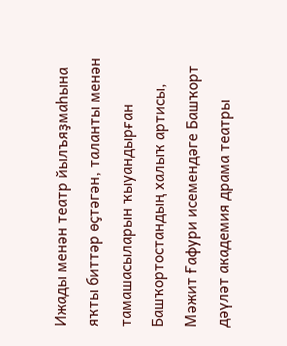Ижады менән театр йылъяҙмаһына яҡты биттәр өҫтәгән, таланты менән тамашасыларын ҡыуандырған Башҡортостандың халыҡ артисы, Мәжит Ғафури исемендәге Башҡорт дәүләт академия драма театры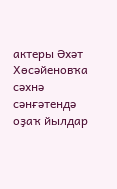актеры Әхәт Хөсәйеновҡа сәхнә сәнғәтендә оҙаҡ йылдар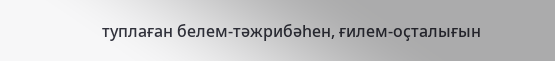туплаған белем-тәжрибәһен, ғилем-оҫталығын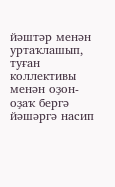йәштәр менән уртаҡлашып, туған коллективы менән оҙон-оҙаҡ бергә йәшәргә насип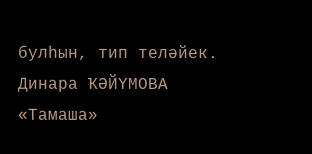булһын, тип теләйек.
Динара ҠӘЙҮМОВА
«Тамаша»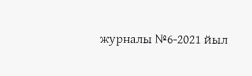журналы №6-2021 йыл